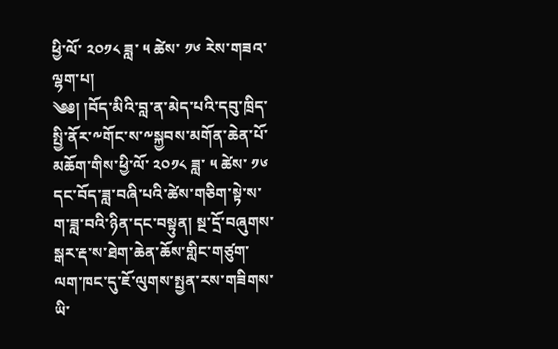ཕྱི་ལོ་ ༢༠༡༨ ཟླ་ ༥ ཚེས་ ༡༦ རེས་གཟའ་ལྷག་པ།
༄༅། །བོད་མིའི་བླ་ན་མེད་པའི་དབུ་ཁྲིད་སྤྱི་ནོར་༸གོང་ས་༸སྐྱབས་མགོན་ཆེན་པོ་མཆོག་གིས་ཕྱི་ལོ་ ༢༠༡༨ ཟླ་ ༥ ཚེས་ ༡༦ དང་བོད་ཟླ་བཞི་པའི་ཚེས་གཅིག་སྟེ་ས་ག་ཟླ་བའི་ཉིན་དང་བསྟུན། སྔ་དྲོ་བཞུགས་སྒར་རྡ་ས་ཐེག་ཆེན་ཆོས་གླིང་གཙུག་ལག་ཁང་དུ་ཇོ་ལུགས་སྤྱན་རས་གཟིགས་ཡི་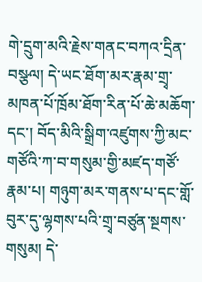གེ་དྲུག་མའི་རྗེས་གནང་བཀའ་དྲིན་བསྩལ། དེ་ཡང་ཐོག་མར་རྣམ་གྲྭ་མཁན་པོ་ཁྲོམ་ཐོག་རིན་པོ་ཆེ་མཆོག་དང་། བོད་མིའི་སྒྲིག་འཛུགས་ཀྱི་མང་གཙོའི་ཀ་བ་གསུམ་གྱི་མཛད་གཙོ་རྣམ་པ། གཉུག་མར་གནས་པ་དང་གློ་བུར་དུ་ལྷགས་པའི་གྲྭ་བཙུན་སྔགས་གསུམ། དེ་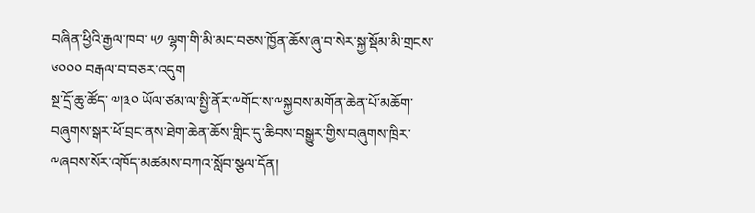བཞིན་ཕྱིའི་རྒྱལ་ཁབ་ ༥༡ ལྷག་གི་མི་མང་བཅས་ཁྱོན་ཆོས་ཞུ་བ་སེར་སྐྱ་སྡོམ་མི་གྲངས་ ༦༠༠༠ བརྒལ་བ་བཅར་འདུག
སྔ་དྲོ་ཆུ་ཚོད་ ༧།༣༠ ཡོལ་ཙམ་ལ་སྤྱི་ནོར་༸གོང་ས་༸སྐྱབས་མགོན་ཆེན་པོ་མཆོག་བཞུགས་སྒར་ཕོ་བྲང་ནས་ཐེག་ཆེན་ཆོས་གླིང་དུ་ཆིབས་བསྒྱུར་གྱིས་བཞུགས་ཁྲིར་༸ཞབས་སོར་འཁོད་མཚམས་བཀའ་སློབ་སྩལ་དོན།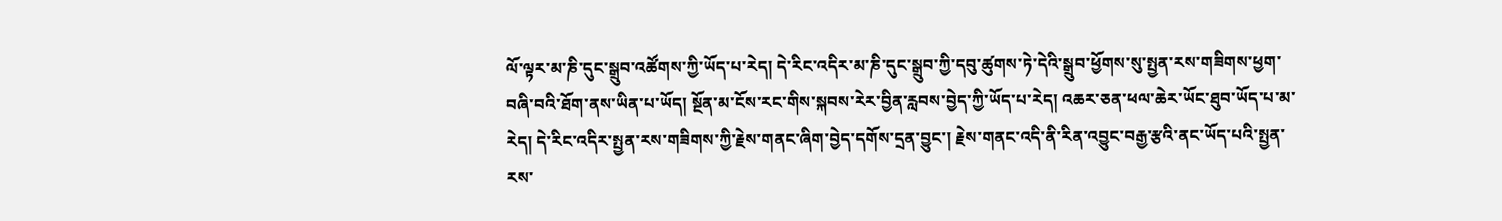ལོ་ལྟར་མ་ཎི་དུང་སྒྲུབ་འཚོགས་ཀྱི་ཡོད་པ་རེད། དེ་རིང་འདིར་མ་ཎི་དུང་སྒྲུབ་ཀྱི་དབུ་ཚུགས་ཏེ་དེའི་སྒྲུབ་ཕྱོགས་སུ་སྤྱན་རས་གཟིགས་ཕྱག་བཞི་བའི་ཐོག་ནས་ཡིན་པ་ཡོད། སྔོན་མ་ངོས་རང་གིས་སྐབས་རེར་བྱིན་རླབས་བྱེད་ཀྱི་ཡོད་པ་རེད། འཆར་ཅན་ཕལ་ཆེར་ཡོང་ཐུབ་ཡོད་པ་མ་རེད། དེ་རིང་འདིར་སྤྱན་རས་གཟིགས་ཀྱི་རྗེས་གནང་ཞིག་བྱེད་དགོས་དྲན་བྱུང་། རྗེས་གནང་འདི་ནི་རིན་འབྱུང་བརྒྱ་རྩའི་ནང་ཡོད་པའི་སྤྱན་རས་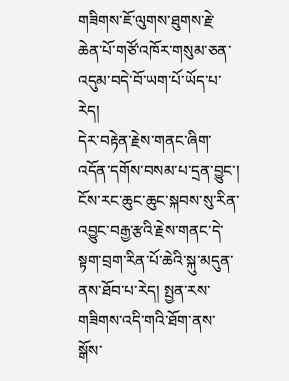གཟིགས་ཇོ་ལུགས་ཐུགས་རྗེ་ཆེན་པོ་གཙོ་འཁོར་གསུམ་ཅན་འདུམ་བདེ་བོ་ཡག་པོ་ཡོད་པ་རེད།
དེར་བརྟེན་རྗེས་གནང་ཞིག་འདོན་དགོས་བསམ་པ་དྲན་བྱུང་། ངོས་རང་ཆུང་ཆུང་སྐབས་སུ་རིན་འབྱུང་བརྒྱ་རྩའི་རྗེས་གནང་དེ་སྟག་བྲག་རིན་པོ་ཆེའི་སྐུ་མདུན་ནས་ཐོབ་པ་རེད། སྤྱན་རས་གཟིགས་འདི་གའི་ཐོག་ནས་སྒོས་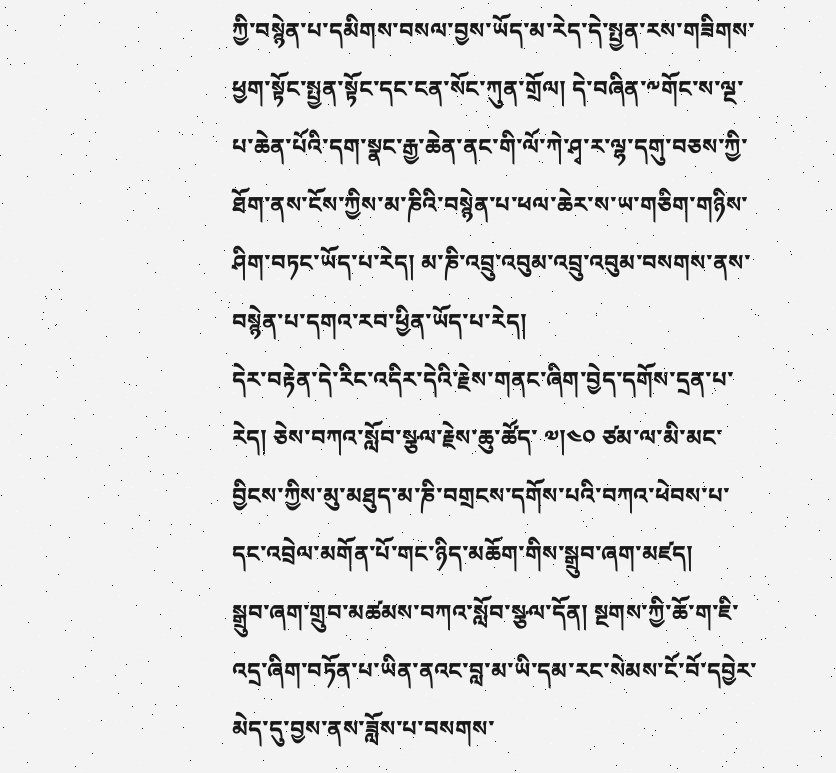ཀྱི་བསྙེན་པ་དམིགས་བསལ་བྱས་ཡོད་མ་རེད་དེ་སྤྱན་རས་གཟིགས་ཕྱག་སྟོང་སྤྱན་སྟོང་དང་ངན་སོང་ཀུན་གྲོལ། དེ་བཞིན་༸གོང་ས་ལྔ་པ་ཆེན་པོའི་དག་སྣང་རྒྱ་ཆེན་ནང་གི་ལོ་ཀེ་ཤྭ་ར་ལྷ་དགུ་བཅས་ཀྱི་ཐོག་ནས་ངོས་ཀྱིས་མ་ཎིའི་བསྙེན་པ་ཕལ་ཆེར་ས་ཡ་གཅིག་གཉིས་ཤིག་བཏང་ཡོད་པ་རེད། མ་ཎི་འབྲུ་འབུམ་འབྲུ་འབུམ་བསགས་ནས་བསྙེན་པ་དགའ་རབ་ཕྱིན་ཡོད་པ་རེད།
དེར་བརྟེན་དེ་རིང་འདིར་དེའི་རྗེས་གནང་ཞིག་བྱེད་དགོས་དྲན་པ་རེད། ཅེས་བཀའ་སློབ་སྩལ་རྗེས་ཆུ་ཚོད་ ༧།༤༠ ཙམ་ལ་མི་མང་བྱིངས་ཀྱིས་མུ་མཐུད་མ་ཎི་བགྲངས་དགོས་པའི་བཀའ་ཕེབས་པ་དང་འབྲེལ་མགོན་པོ་གང་ཉིད་མཆོག་གིས་སྒྲུབ་ཞག་མཛད།
སྒྲུབ་ཞག་གྲུབ་མཚམས་བཀའ་སློབ་སྩལ་དོན། སྔགས་ཀྱི་ཆོ་ག་ཇི་འདྲ་ཞིག་བཏོན་པ་ཡིན་ནའང་བླ་མ་ཡི་དམ་རང་སེམས་ངོ་བོ་དབྱེར་མེད་དུ་བྱས་ནས་ཟློས་པ་བསགས་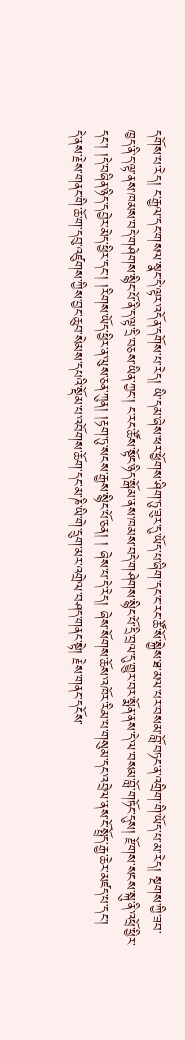དགོས་པ་རེད། ང་རྒྱལ་དང་གསལ་སྣང་དེ་ལྟར་འདོན་དགོས་པ་རེད། ཡི་དམ་ཞེས་ཕར་ཕྱོགས་ཤིག་ཏུ་ཟུར་དུ་ཡོད་པ་ཞིག་དང་ང་རང་ཚོ་སོ་སྐྱེས་ཐ་མལ་པར་བསམ་བློ་བཏང་ན་འགྲིག་གི་ཡོད་པ་མ་རེད། སྔགས་ཀྱི་ཟབ་ཁྱད་ནི་ད་ལྟ་ནས་ཁམས་བདེ་གཤེགས་སྙིང་པོ་ནི་ད་ལྟ་དྲི་བཅས་ཡིན་ཀྱང་། ང་རང་ཚོས་སྟོང་ཉིད་སྒོམ་ནས་ཁམས་བདེ་གཤེགས་སྙིང་པོ་དྲི་བྲལ་དུ་གྱུར་བར་སྨོན་ནས་དེ་ལ་བསམ་བློ་གཏོང་དུས། རྫོགས་སངས་སྐུ་ནི་འཕྲོ་ཕྱིར་དང་། །དེ་བཞིན་ཉིད་དབྱེར་མེད་ཕྱིར་དང་། །རིགས་ཡོད་ཕྱིར་ན་ལུས་ཅན་ཀུན། །རྟག་ཏུ་སངས་རྒྱས་སྙིང་པོ་ཅན། ། ཞེས་པ་དེ་རེད། ཞེས་སོགས་ཆོས་འཁོར་རིམ་པ་གསུམ་དང་འབྲེལ་ནས་ངོ་སྤྲོད་རྒྱ་ཆེར་མཛད་པ་དང་།
དེ་ནས་རྗེས་གནང་གི་ཆོ་ག་དབུ་འཛུགས་ཀྱིས་བྱང་ཆུབ་སེམས་དཔའི་སྡོམ་པ་འབོགས་ཆོག་དང་མ་ཎི་ཡི་གེ་དྲུག་མར་འགྲེལ་བཤད་གནང་སྟེ། རྗེས་གནང་དངོས་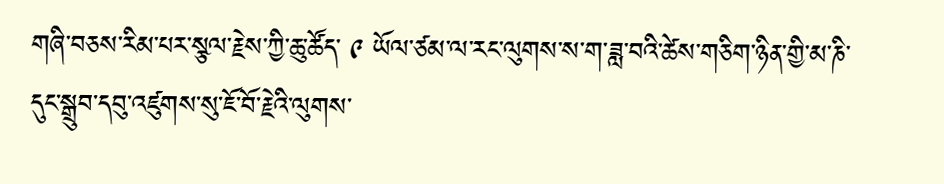གཞི་བཅས་རིམ་པར་སྩལ་རྗེས་ཀྱི་ཆུ་ཚོད་ ༩ ཡོལ་ཙམ་ལ་རང་ལུགས་ས་ག་ཟླ་བའི་ཚེས་གཅིག་ཉིན་གྱི་མ་ཎི་དུང་སྒྲུབ་དབུ་འཛུགས་སུ་ཇོ་བོ་རྗེའི་ལུགས་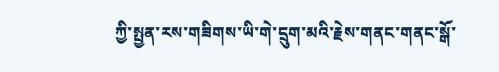ཀྱི་སྤྱན་རས་གཟིགས་ཡི་གེ་དྲུག་མའི་རྗེས་གནང་གནང་སྒོ་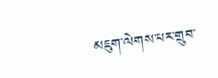མཇུག་ལེགས་པར་གྲུབ་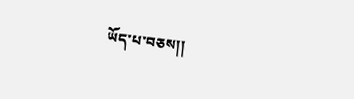ཡོད་པ་བཅས།།